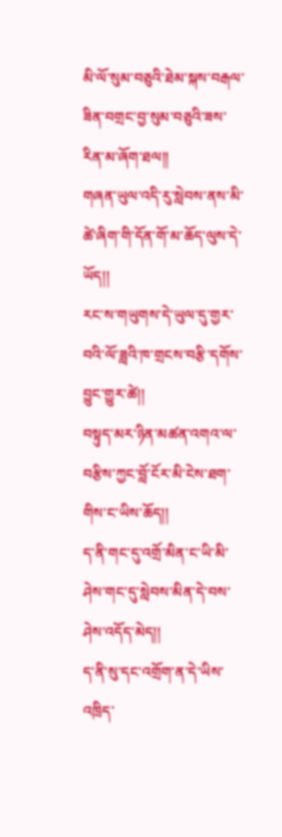མི་ལོ་སུམ་བཅུའི་ཐེམ་སྐས་བརྒལ་ཟིན་བགྲང་བྱ་སུམ་བཅུའི་ཟས་རིན་མ་ཞོག་ཐལ།།
གཞན་ཡུལ་འདི་རུ་སླེབས་ནས་མི་ཚེ་ཞིག་གི་དོན་གོ་མ་ཆོད་ལུས་དེ་ཡོད།།
རང་ས་གཡུགས་དེ་ཡུལ་དུ་གྱར་བའི་ལོ་ཟླའི་ཁ་གྲངས་བརྩི་དགོས་བྱུང་གྱུར་ཚེ།།
བསྟུད་མར་ཉིན་མཚན་འགའ་ལ་བརྩིས་ཀྱང་བློ་ངོར་མི་ངེས་ཐག་གིས་ང་ཡིས་ཆོད།།
ད་ནི་གང་དུ་འགྲོ་མིན་ང་ཡི་མི་ཤེས་གང་དུ་སླེབས་མིན་དེ་བས་ཤེས་འདོད་མེད།།
ད་ནི་སུ་དང་འགྲོག་ན་དེ་ཡིས་འཁྲིད་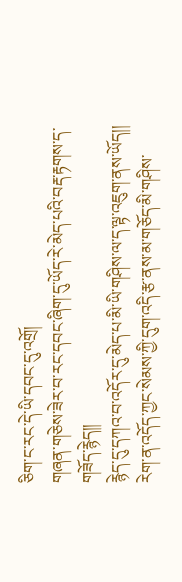ཅིག་ང་རང་དེ་ཡི་དབང་དུ་འགྲོ།
གཞན་གཅེས་ཟེར་བ་རང་དབང་ཞིག་དུ་ཡོད་རེ་མེད་པའི་བརྡ་རྟགས་ད་གཟོད་རྙེད།།
རྙེད་དུ་དཀའ་བ་འདོར་དུ་མེད་པ་མི་ཡི་གཤིས་ལ་ད་ལྟ་འཇུག་ནས་ཡོད།།
རེག་ན་འདོད་ཀྱང་སེམས་ཀྱི་དུག་འདི་རྩ་ནས་མ་གཅོད་མི་གཤིས་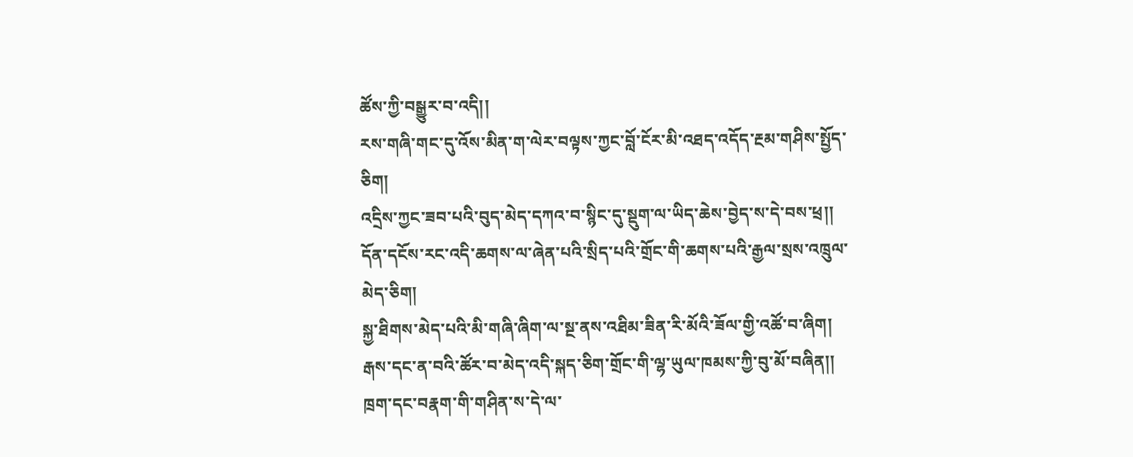ཚོས་ཀྱི་བསྒྱུར་བ་འདི།།
རས་གཞི་གང་དུ་འོས་མིན་ག་ལེར་བལྟས་ཀྱང་བློ་ངོར་མི་འཐད་འདོད་རྔམ་གཤིས་སྤྱོད་ཅིག།
འདྲིས་ཀྱང་ཟབ་པའི་བུད་མེད་དཀའ་བ་སྙིང་དུ་སྡུག་ལ་ཡིད་ཆེས་བྱེད་ས་དེ་བས་ཕྲ།།
དོན་དངོས་རང་འདི་ཆགས་ལ་ཞེན་པའི་སྲིད་པའི་གྲོང་གི་ཆགས་པའི་རྒྱལ་སྲས་འཁྲུལ་མེད་ཅིག།
སྐྱ་ཐིགས་མེད་པའི་མི་གཞི་ཞིག་ལ་སྔ་ནས་འཐིམ་ཟིན་རི་མོའི་ཟོལ་གྱི་འཚོ་བ་ཞིག།
རྒས་དང་ན་བའི་ཚོར་བ་མེད་འདི་སྐད་ཅིག་གྲོང་གི་ལྷ་ཡུལ་ཁམས་ཀྱི་བུ་མོ་བཞིན།།
ཁྲག་དང་བརྣག་གི་གཤིན་ས་དེ་ལ་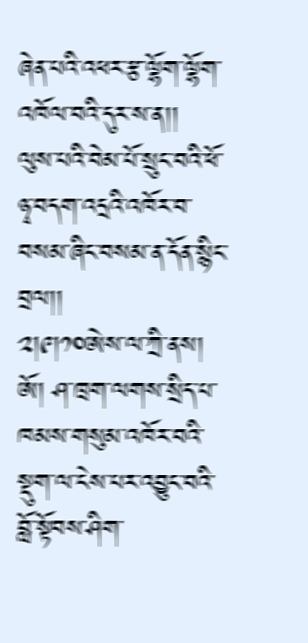ཞེན་པའི་འཕར་རྩ་ལྷོག་ལྷོག་འཁོལ་བའི་དུར་ས་ན།།
ལུས་པའི་བེམ་པོ་སྲུང་བའི་ཕོ་ཉྭ་བདག་འདྲའི་འཁོར་བ་བསམ་ཞིང་བསམ་ན་དོན་སྙིང་བྲལ།།
༢།༩།༡༠ཨེས་ལ་ཀྲི་ནས།
ཨོ། ཤ་ཁྲག་ལགས་སྲིད་པ་ཁམས་གསུམ་འཁོར་བའི་སྡུག་ལ་ངེས་པར་འབྱུང་བའི་བློ་སྟོབས་ཤིག་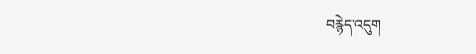བརྙེད་འདུག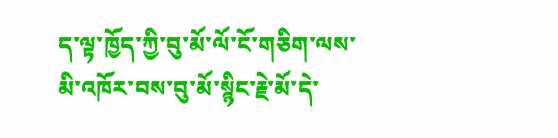ད་ལྟ་ཁྱོད་ཀྱི་བུ་མོ་ལོ་ངོ་གཅིག་ལས་མི་འཁོར་བས་བུ་མོ་སྙིང་རྗེ་མོ་དེ་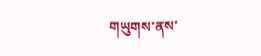གཡུགས་ནས་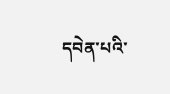དབེན་པའི་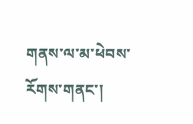གནས་ལ་མ་ཕེབས་རོགས་གནང་།